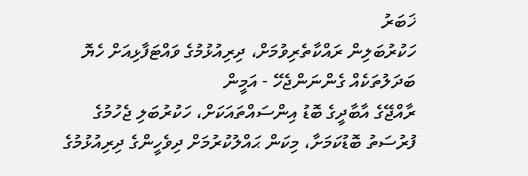ޚަބަރު
ހަކުރުބަލިން ރައްކާތެރިވުމަށް، ދިރިއުޅުމުގެ ވައްޓަފާޅިއަށް ހެޔޮ ބަދަލުތަކެއް ގެންނަންޖެހޭ - އަމީން
ރާއްޖޭގެ އާބާދީގެ ބޮޑު އިންސައްތައަކަށް، ހަކުރުބަލި ޖެހުމުގެ ފުރުސަތު ބޮޑުކަމަށާ، މިކަން ޙައްލުކުރުމަށް ދިވެހީންގެ ދިރިއުޅުމުގެ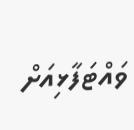ވައްޓަފާޅިއަށް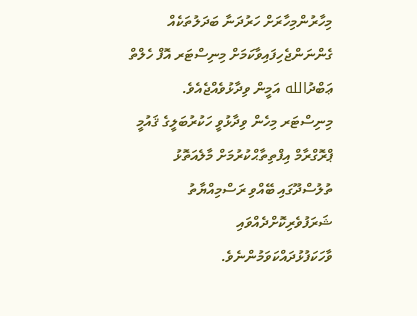މިހާރުންމިހާރަށް ހަރުދަނާ ބަދަލުތަކެއް ގެންނަންޖެހިފައިވާކަމަށް މިނިސްޓަރ އޮފް ހެލްތް ޢަބްދުالله އަމީން ވިދާޅުވެއްޖެއެވެ.
މިނިސްޓަރ މިހެން ވިދާޅުވީ ހަކުރުބަލީގެ ޤައުމީ ޕްރޮގްރާމް އިފްތިތާޙްކުރުމަށް މާލެއަތޮޅު ތުލުސްދޫގައި ބޭއްވި ރަސްމިއްޔާތު ޝަރަފުވެރިކޮށްދެއްވައި ވާހަކަފުޅުދައްކަވަމުންނެވެ.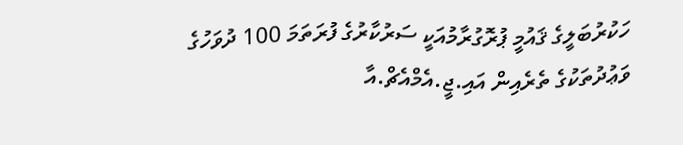ހަކުރުބަލީގެ ޤައުމީ ޕުރޮގުރާމުއަކީ ސަރުކާރުގެ ފުރަތަމަ 100 ދުވަހުގެ ވަޢުދުތަކުގެ ތެރެއިން އައި.ޖީ.އެމްއެޗް.އާ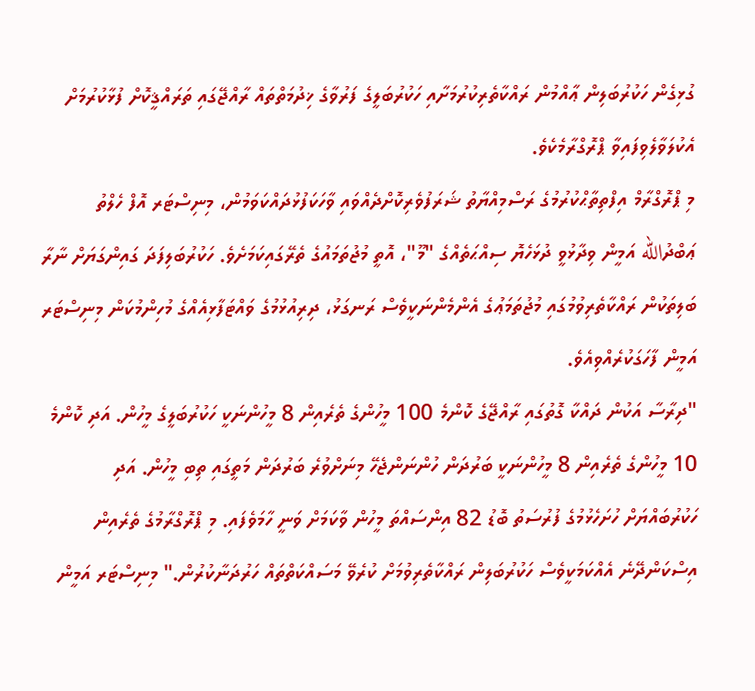ގުޅިގެން ހަކުރުބަލިން ޢާއްމުން ރައްކާތެރިކުރުމަށާއި ހަކުރުބަލީގެ ފަރުވާގެ ޚިދުމަތްތައް ރާއްޖޭގައި ތަރައްޤީކޮށް ފުޅާކުރުމަށް އެކުލަވާލެވިފައިވާ ޕްރޮގްރާމެކެވެ.
މި ޕްރޮގްރާމް އިފްތިތާޙްކުރުމުގެ ރަސްމިއްޔާތު ޝަރަފުވެރިކޮށްދެއްވައި ވާހަކަފުޅުދައްކަވަމުން، މިނިސްޓަރ އޮފް ހެލްތު ޢަބްދުالله އަމީން ވިދާޅުވީ ދުޅަހެޔޮ ސިއްޙަތެއްގެ "މޫ"، އޮތީ މުޖުތަމައުގެ ތެރޭގައިކަމަށެވެ. ހަކުރުބަލިފަދަ ގައިންގަޔަށް ނާރާ ބަލިތަކުން ރައްކާތެރިވުމުގައި މުޖުތަމަޢުގެ އެންމެންނަކީވެސް ރަނގަޅު، ދިރިއުޅުމުގެ ވައްޓަފާޅިއެއްގެ މުހިންމުކަން މިނިސްޓަރ އަމީން ފާހަގަކުރެއްވިއެވެ.
"ދިރާސާ އަކުން ދައްކާ ގޮތުގައި ރާއްޖޭގެ ކޮންމެ 100 މީހުންގެ ތެރެއިން 8 މީހުންނަކީ ހަކުރުބަލީގެ މީހުން. އަދި ކޮންމެ 10 މީހުންގެ ތެރެއިން 8 މީހުންނަކީ ބަރުދަން ހުންނަންޖެހޭ މިނަށްވުރެ ބަރުދަން މަތީގައި ތިބި މީހުން. އަދި ހަކުރުބައްޔަށް ހުށަހެޅުމުގެ ފުރުސަތު ބޮޑު 82 އިންސައްތަ މީހުން ވާކަމަށް ވަނީ ހާމަވެފައި. މި ޕްރޮގްރާމުގެ ތެރެއިން އިސްކަންދޭނެ އެއްކަމަކީވެސް ހަކުރުބަލިން ރައްކާތެރިވުމަށް ކުރެވޭ މަސައްކަތްތައް ހަރުދަނާކުރުން." މިނިސްޓަރ އަމީން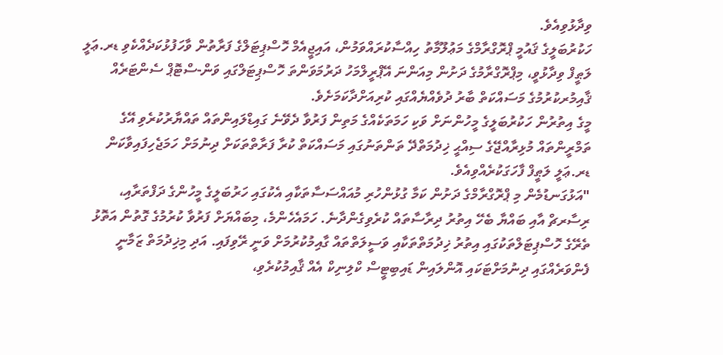ވިދާޅުވިއެވެ.
ހަކުރުބަލީގެ ޤައުމީ ޕްރޮގްރާމްގެ މަޢުލޫމާތު ހިއްސާކުރައްވަމުން، އައިޖީއެމް ހޮސްޕިޓަލްގެ ފަރާތުން ވާހަފުޅުކަދެއްކެވި ޑރ.ޢަލީ ލަޠީފް ވިދާޅުވީ، މިޕްރޮގްރާމުގެ ދަށުން މިއަންނަ އޭޕްރީލްމަހު ދަރުމަވަންތަ ހޮސްޕިޓަލްގައި ވަން-ސްޓޮޕް ސެންޓަރެއް ޤާއިމުރކުރުމުގެ މަސައްކަތް ބާރު ދުވެއްޔެއްގައި ކުރިއަށްދާކަމަށެވެ.
މީގެ އިތުރުން ހަކުރުބަލީގެ މީހުންނަށް ވަކި ހަމަތަކެއްގެ މަތިން ފަރުވާ ދެވޭނެ ގައިޑްލައިންތައް ތައްޔާރުކުރެވި އޭގެ ތަމްރީންތައް މުޅިރާއްޖޭގެ ސިއްޙީ ޚިދުމަތްދޭ ތަންތަނުގައި މަސައްކަތް ކުރާ ފަރާތްތަކަށް ދިނުމަށް ހަމަޖެހިފައިވާކަން ޑރ.ޢަލީ ލަޠީފް ފާހަގަކުރެއްވިއެވެ.
"އަޅުގަނޑުމެން މި ޕްރޮގްރާމްގެ ދަށުން ކަމާ ގުޅުންހުރި މުއައްސަސާތަކާއި އެކުގައި ހަރުބަލީގެ މީހުންގެ ދަފްތަރާއި، ރިސާރޗް އާއި ބައްޔާ ބެހޭ އިތުރު ދިރާސާތައް ކުރެވިގެންދާނެ. ހަމައެހެންމެ، މިބައްޔަށް ފަރުވާ ކުރުމުގެ ގޮތުން އަތޮޅު ތެރޭގެ ހޮސްޕިޓަލްތަކުގައި އިތުރު ޚިދުމަތްތަކާއި ވަސީލަތްތައް ގާއިމުކުރުމަށް ވަނީ ރޭވިފައި. އަދި މިޚިދުމަތް ޒަމާނީ ފެންވަރެއްގައި ދިނުމަށްޓަކައި އޮންލައިން ޑައިބިޓީސް ކްލިނިކް އެއް ޤާއިމުކުރެވި،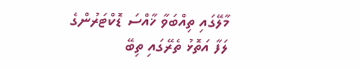މާލޭގައި ތިއްބަވާ ޚާއްސަ ޑޮކްޓަރުންގެ ލަފާ އަތޮޅު ތެރޭގައި ތިބޭ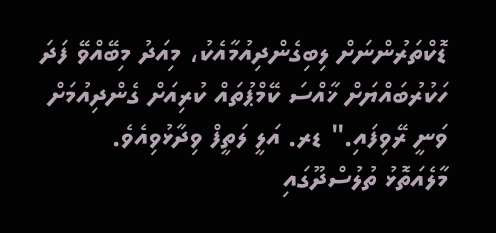ޑޮކްތަރުންނަށް ލިބިގެންދިއުމާއެކު، މިއަދު މިބޭއްވޭ ފަދަ ހަކުރުބައްޔަށް ޚާއްސަ ކޭމްޕުތައް ކުރިއަށް ގެންދިއުމަށް ވަނީ ރޭވިފައި." ޑރ. އަލީ ލަތީފް ވިދާޅުވިއެވެ.
މާލެއަތޮޅު ތުލުސްދޫގައި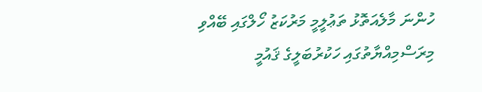ހުންނަ މާލެއަތޮޅު ތަޢުލީމީ މަރުކަޒު ހޯލްގައި ބޭއްވި މިރަސްމިއްޔާތުގައި ހަކުރުބަލީގެ ޤައުމީ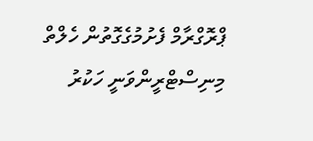ޕްރޮގްރާމް ފެށުމުގެގޮތުން ހެލްތް މިނިސްޓްރީންވަނީ ހަކުރު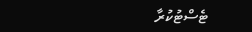ޓެސްޓުކުރާ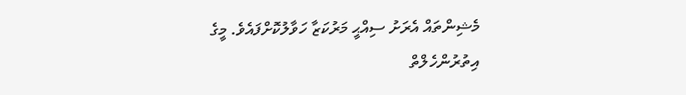މެޝިންތައް އެރަށު ސިއްޙީ މަރުކަޒާ ހަވާލުކޮށްފައެވެ. މީގެ އިތުރުންހެލްތް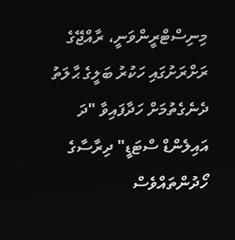މިނިސްޓްރީންވަނީ، ރާއްޖޭގެ ރަށްރަށުގައި ހަކުރު ބަލީގެ ޙާލަތު ދެނެގެތުމަށް ހަދާފައިވާ "ދަ އައިލެންޑް ސްޓަޑީ" ދިރާސާގެ ހޯދުންތައްވެސް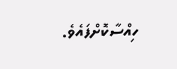ހިއްސާކޮށްފައެވެ.